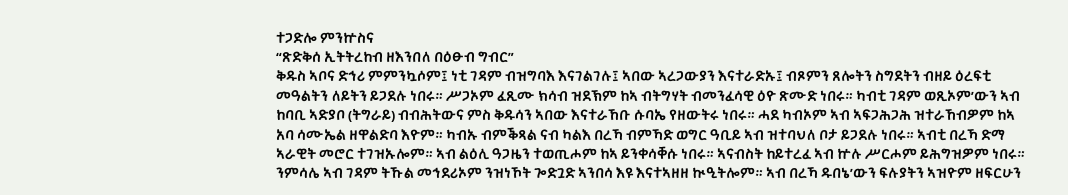ተጋድሎ ምንኵስና
“ጽድቅሰ ኢትትረከብ ዘእንበለ በዕፁብ ግብር”
ቅዱስ ኣቦና ድኅሪ ምምንኳሶም፤ ነቲ ገዳም ብዝግባእ እናገልገሉ፤ ኣበው ኣረጋውያን እናተራድኡ፤ ብጾምን ጸሎትን ስግደትን ብዘይ ዕረፍቲ መዓልትን ለይትን ይጋደሉ ነበሩ። ሥጋኦም ፈጺሙ ክሳብ ዝደኽም ከኣ ብትግሃት ብመንፈሳዊ ዕዮ ጽሙድ ነበሩ። ካብቲ ገዳም ወጺኦም’ውን ኣብ ከባቢ ኣድያቦ (ትግራይ) ብብሕትውና ምስ ቅዱሳን ኣበው እናተራኸቡ ሱባኤ የዘውትሩ ነበሩ። ሓደ ካብኦም ኣብ ኣፍጋሕጋሕ ዝተራኸብዎም ከኣ አባ ሳሙኤል ዘዋልድባ እዮም። ካብኡ ብምቕጻል ናብ ካልእ በረኻ ብምኻድ ወግር ዓቢይ ኣብ ዝተባህለ ቦታ ይጋደሉ ነበሩ። ኣብቲ በረኻ ድማ ኣራዊት መሮር ተገዝኡሎም። ኣብ ልዕሊ ዓጋዜን ተወጢሖም ከኣ ይንቀሳቐሱ ነበሩ። ኣናብስት ከይተረፈ ኣብ ኵሉ ሥርሖም ይሕግዝዎም ነበሩ። ንምሳሌ ኣብ ገዳም ትኹል መኅደሪኦም ንዝነኾት ጐድጓድ ኣንበሳ እዩ እናተኣዘዘ ኲዒትሎም። ኣብ በረኻ ዱበኔ’ውን ፍሉያትን ኣዝዮም ዘፍርሁን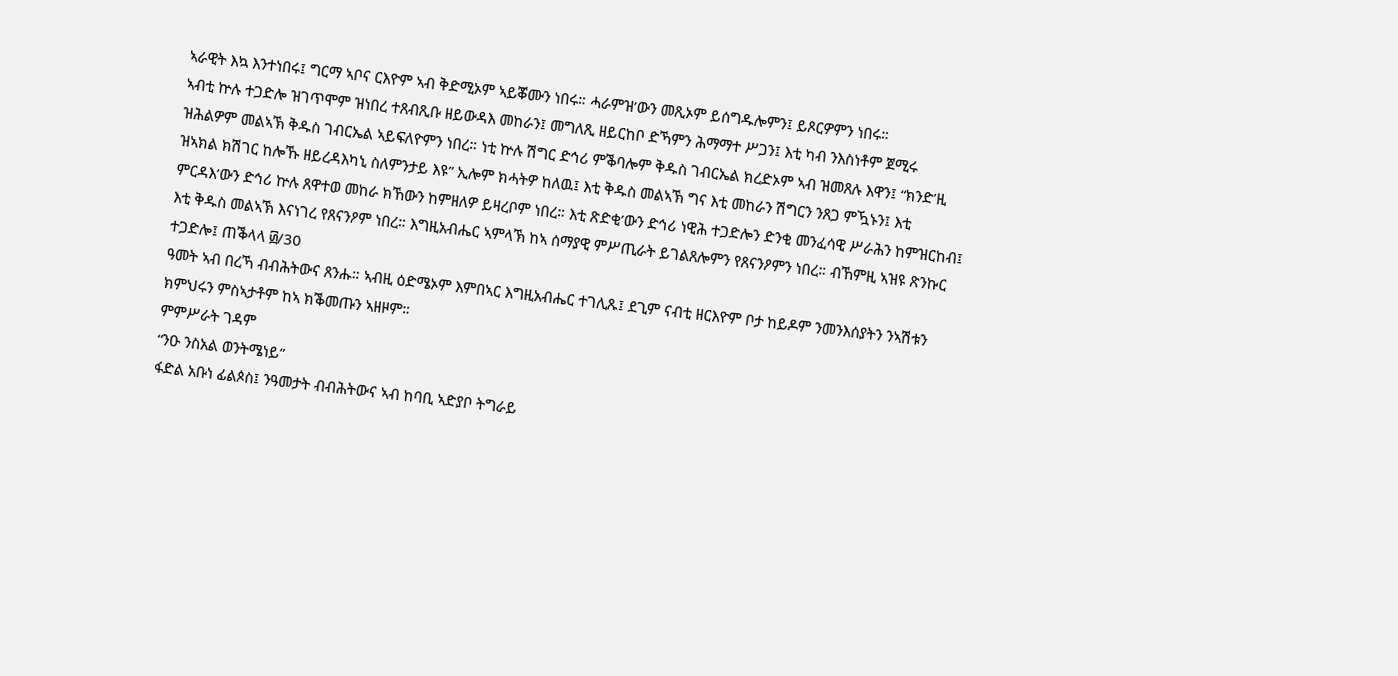ኣራዊት እኳ እንተነበሩ፤ ግርማ ኣቦና ርእዮም ኣብ ቅድሚኦም ኣይቖሙን ነበሩ። ሓራምዝ’ውን መጺኦም ይሰግዱሎምን፤ ይጾርዎምን ነበሩ።
ኣብቲ ኵሉ ተጋድሎ ዝገጥሞም ዝነበረ ተጸብጺቡ ዘይውዳእ መከራን፤ መግለጺ ዘይርከቦ ድኻምን ሕማማተ ሥጋን፤ እቲ ካብ ንእስነቶም ጀሚሩ ዝሕልዎም መልኣኽ ቅዱስ ገብርኤል ኣይፍለዮምን ነበረ። ነቲ ኵሉ ሽግር ድኅሪ ምቕባሎም ቅዱስ ገብርኤል ክረድኦም ኣብ ዝመጸሉ እዋን፤ “ክንድ’ዚ ዝኣክል ክሽገር ከሎኹ ዘይረዳእካኒ ስለምንታይ እዩ” ኢሎም ክሓትዎ ከለዉ፤ እቲ ቅዱስ መልኣኽ ግና እቲ መከራን ሽግርን ንጸጋ ምዃኑን፤ እቲ ምርዳእ’ውን ድኅሪ ኵሉ ጸዋተወ መከራ ክኸውን ከምዘለዎ ይዛረቦም ነበረ። እቲ ጽድቂ’ውን ድኅሪ ነዊሕ ተጋድሎን ድንቂ መንፈሳዊ ሥራሕን ከምዝርከብ፤ እቲ ቅዱስ መልኣኽ እናነገረ የጸናንዖም ነበረ። እግዚአብሔር ኣምላኽ ከኣ ሰማያዊ ምሥጢራት ይገልጸሎምን የጸናንዖምን ነበረ። ብኸምዚ ኣዝዩ ጽንኩር ተጋድሎ፤ ጠቕላላ ፴/30
ዓመት ኣብ በረኻ ብብሕትውና ጸንሑ። ኣብዚ ዕድሜኦም እምበኣር እግዚአብሔር ተገሊጹ፤ ደጊም ናብቲ ዘርእዮም ቦታ ከይዶም ንመንእሰያትን ንኣሽቱን ክምህሩን ምስኣታቶም ከኣ ክቕመጡን ኣዘዞም።
ምምሥራት ገዳም
“ንዑ ንስአል ወንትሜነይ”
ፋድል አቡነ ፊልጶስ፤ ንዓመታት ብብሕትውና ኣብ ከባቢ ኣድያቦ ትግራይ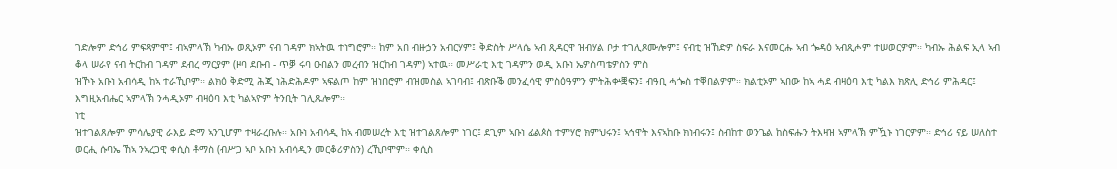ገድሎም ድኅሪ ምፍጻምሞ፤ ብኣምላኽ ካብኡ ወጺኦም ናብ ገዳም ክኣትዉ ተነግሮም። ከም አበ ብዙኃን አብርሃም፤ ቅድስት ሥላሴ ኣብ ጺዳርዋ ዝብሃል ቦታ ተገሊጾሙሎም፤ ናብቲ ዝኸድዎ ስፍራ እናመርሑ ኣብ ጐዳዕ ኣብጺሖም ተሠወርዎም። ካብኡ ሕልፍ ኢላ ኣብ ቆላ ሠራየ ናብ ትርከብ ገዳም ደብረ ማርያም (ዞባ ደቡብ - ጥቓ ሩባ ዑበልን መረብን ዝርከብ ገዳም) ኣተዉ። መሥራቲ እቲ ገዳምን ወዲ አቡነ ኤዎስጣቴዎስን ምስ
ዝኾኑ አቡነ አብሳዲ ከኣ ተራኺቦም። ልክዕ ቅድሚ ሕጂ ነሕድሕዶም ኣፍልጦ ከም ዝነበሮም ብዝመስል ኣገባብ፤ ብጽቡቕ መንፈሳዊ ምስዕዓምን ምትሕቍቛፍን፤ ብዓቢ ሓጐስ ተቐበልዎም። ክልቲኦም ኣበው ከኣ ሓደ ብዛዕባ እቲ ካልእ ክጽሊ ድኅሪ ምሕዳር፤ እግዚአብሔር ኣምላኽ ንሓዲኦም ብዛዕባ እቲ ካልኣዮም ትንቢት ገሊጹሎም።
ነቲ
ዝተገልጸሎም ምሳሌያዊ ራእይ ድማ ኣንጊሆም ተዛራረቡሉ። አቡነ አብሳዲ ከኣ ብመሠረት እቲ ዝተገልጸሎም ነገር፤ ደጊም ኣቡነ ፊልጶስ ተምሃሮ ክምህሩን፤ ኣኅዋት እናኣከቡ ክነብሩን፤ ስብከተ ወንጌል ከስፍሑን ትእዛዝ ኣምላኽ ምዃኑ ነገርዎም። ድኅሪ ናይ ሠለስተ ወርሒ ሱባኤ ኸኣ ንኣረጋዊ ቀሲስ ቶማስ (ብሥጋ ኣቦ አቡነ አብሳዲን መርቆሪዎስን) ረኺቦሞም። ቀሲስ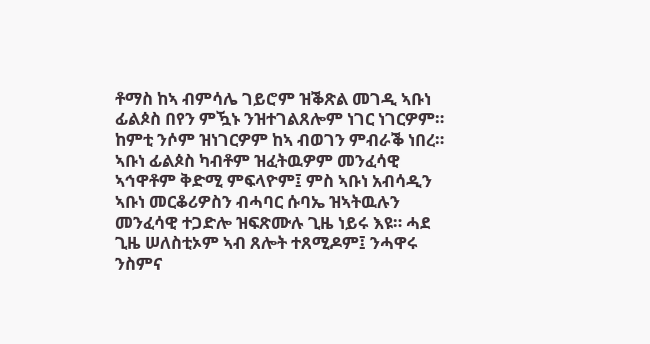ቶማስ ከኣ ብምሳሌ ገይሮም ዝቕጽል መገዲ ኣቡነ ፊልጶስ በየን ምዃኑ ንዝተገልጸሎም ነገር ነገርዎም። ከምቲ ንሶም ዝነገርዎም ከኣ ብወገን ምብራቕ ነበረ።
ኣቡነ ፊልጶስ ካብቶም ዝፈትዉዎም መንፈሳዊ ኣኅዋቶም ቅድሚ ምፍላዮም፤ ምስ ኣቡነ አብሳዲን ኣቡነ መርቆሪዎስን ብሓባር ሱባኤ ዝኣትዉሉን መንፈሳዊ ተጋድሎ ዝፍጽሙሉ ጊዜ ነይሩ እዩ። ሓደ ጊዜ ሠለስቲኦም ኣብ ጸሎት ተጸሚዶም፤ ንሓዋሩ ንስምና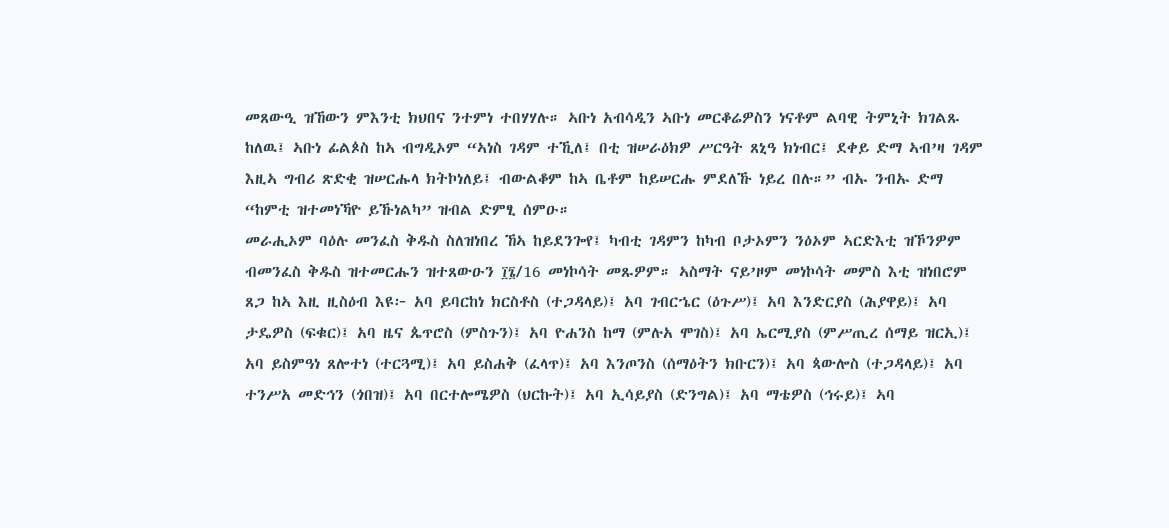መጸውዒ ዝኸውን ምእንቲ ክህበና ንተምነ ተበሃሃሉ። ኣቡነ አብሳዲን ኣቡነ መርቆሬዎስን ነናቶም ልባዊ ትምኒት ክገልጹ ከለዉ፤ ኣቡነ ፊልጶስ ከኣ ብግዲኦም “ኣነስ ገዳም ተኺለ፤ በቲ ዝሠራዕክዎ ሥርዓት ጸኒዓ ክነብር፤ ደቀይ ድማ ኣብ’ዛ ገዳም እዚኣ ግብሪ ጽድቂ ዝሠርሑላ ክትኮነለይ፤ ብውልቆም ከኣ ቤቶም ከይሠርሑ ምደለኹ ነይረ በሉ።” ብኡ ንብኡ ድማ “ከምቲ ዝተመነኻዮ ይኹነልካ” ዝብል ድምፂ ሰምዑ።
መራሒኦም ባዕሉ መንፈስ ቅዱስ ስለዝነበረ ኸኣ ከይደንጐየ፤ ካብቲ ገዳምን ከካብ ቦታኦምን ንዕኦም ኣርድእቲ ዝኾንዎም ብመንፈስ ቅዱስ ዝተመርሑን ዝተጸውዑን ፲፮/16 መነኮሳት መጹዎም። ኣስማት ናይ’ዞም መነኮሳት መምስ እቲ ዝነበሮም ጸጋ ከኣ እዚ ዚስዕብ እዩ፦ አባ ይባርከነ ክርስቶስ (ተጋዳላይ)፤ አባ ገብርኄር (ዕጉሥ)፤ አባ እንድርያስ (ሕያዋይ)፤ አባ ታዴዎስ (ፍቁር)፤ አባ ዜና ጴጥሮስ (ምስጉን)፤ አባ ዮሐንስ ከማ (ምሉአ ሞገስ)፤ አባ ኤርሚያስ (ምሥጢረ ሰማይ ዝርኢ)፤ አባ ይስምዓነ ጸሎተነ (ተርጓሚ)፤ አባ ይስሐቅ (ፈላጥ)፤ አባ እንጦንስ (ሰማዕትን ክቡርን)፤ አባ ጳውሎስ (ተጋዳላይ)፤ አባ ተንሥአ መድኅን (ጎበዝ)፤ አባ በርተሎሜዎስ (ህርኩት)፤ አባ ኢሳይያስ (ድንግል)፤ አባ ማቴዎስ (ኅሩይ)፤ ኣባ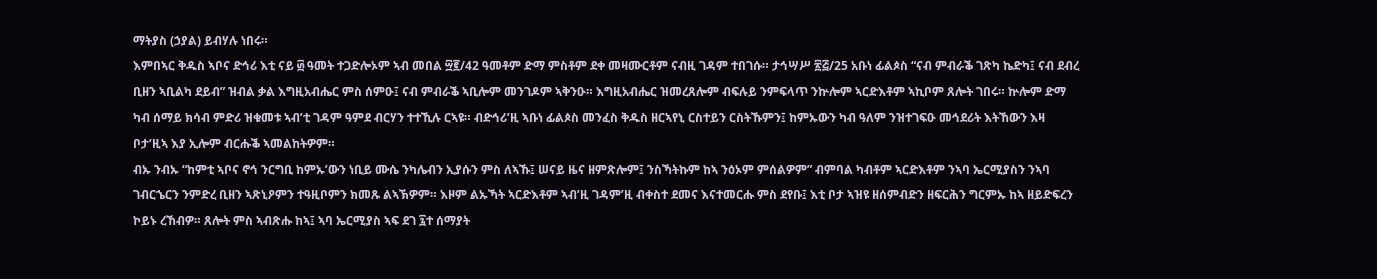ማትያስ (ኃያል) ይብሃሉ ነበሩ።
እምበኣር ቅዱስ ኣቦና ድኅሪ እቲ ናይ ፴ ዓመት ተጋድሎኦም ኣብ መበል ፵፪/42 ዓመቶም ድማ ምስቶም ደቀ መዛሙርቶም ናብዚ ገዳም ተበገሱ። ታኅሣሥ ፳፭/25 አቡነ ፊልጶስ “ናብ ምብራቕ ገጽካ ኬድካ፤ ናብ ደብረ ቢዘን ኣቢልካ ደይብ” ዝብል ቃል እግዚአብሔር ምስ ሰምዑ፤ ናብ ምብራቕ ኣቢሎም መንገዶም ኣቅንዑ። እግዚአብሔር ዝመረጸሎም ብፍሉይ ንምፍላጥ ንኵሎም ኣርድእቶም ኣኪቦም ጸሎት ገበሩ። ኵሎም ድማ ካብ ሰማይ ክሳብ ምድሪ ዝቁመቱ ኣብ’ቲ ገዳም ዓምደ ብርሃን ተተኺሉ ርኣዩ። ብድኅሪ’ዚ ኣቡነ ፊልጶስ መንፈስ ቅዱስ ዘርኣየኒ ርስተይን ርስትኹምን፤ ከምኡውን ካብ ዓለም ንዝተገፍዑ መኅደሪት እትኸውን እዛ ቦታ’ዚኣ እያ ኢሎም ብርሑቕ ኣመልከትዎም።
ብኡ ንብኡ “ከምቲ ኣቦና ኖኅ ንርግቢ ከምኡ’ውን ነቢይ ሙሴ ንካሌብን ኢያሱን ምስ ለኣኹ፤ ሠናይ ዜና ዘምጽሎም፤ ንስኻትኩም ከኣ ንዕኦም ምሰልዎም” ብምባል ካብቶም ኣርድእቶም ንኣባ ኤርሚያስን ንኣባ ገብርኄርን ንምድረ ቢዘን ኣጽኒዖምን ተዓዚቦምን ክመጹ ልኣኽዎም። እዞም ልኡኻት ኣርድእቶም ኣብ’ዚ ገዳም’ዚ ብቀስተ ደመና እናተመርሑ ምስ ደየቡ፤ እቲ ቦታ ኣዝዩ ዘሰምብድን ዘፍርሕን ግርምኡ ከኣ ዘይድፍረን ኮይኑ ረኸብዎ። ጸሎት ምስ ኣብጽሑ ከኣ፤ ኣባ ኤርሚያስ ኣፍ ደገ ፯ተ ሰማያት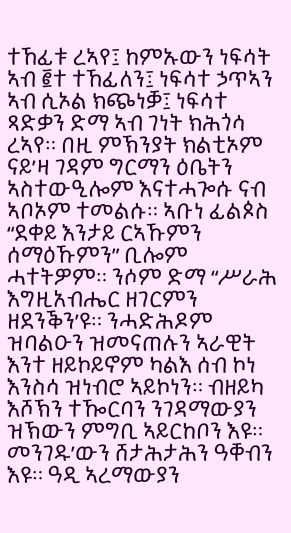ተኸፊቱ ረኣየ፤ ከምኡውን ነፍሳት ኣብ ፪ተ ተኸፊለን፤ ነፍሳተ ኃጥኣን ኣብ ሲኦል ክጭነቓ፤ ነፍሳተ ጻድቃን ድማ ኣብ ገነት ክሕጎሳ ረኣየ። በዚ ምኽንያት ክልቲኦም ናይ’ዛ ገዳም ግርማን ዕቤትን ኣስተውዒሎም እናተሓጐሱ ናብ ኣቦኦም ተመልሱ። ኣቡነ ፊልጶስ “ደቀይ እንታይ ርኣኹምን ሰማዕኹምን” ቢሎም ሓተትዎም። ንሶም ድማ “ሥራሕ እግዚአብሔር ዘገርምን ዘደንቕን’ዩ። ንሓድሕዶም ዝባልዑን ዝመናጠሉን ኣራዊት እንተ ዘይኮይኖም ካልእ ሰብ ኮነ እንስሳ ዝነብሮ ኣይኮነን። ብዘይካ እሾኽን ተዀርባን ንገዳማውያን ዝኽውን ምግቢ ኣይርከቦን እዩ። መንገዱ’ውን ሸታሕታሕን ዓቐብን እዩ። ዓዲ ኣረማውያን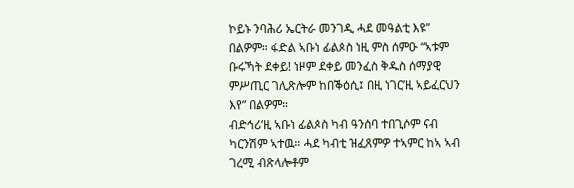ኮይኑ ንባሕሪ ኤርትራ መንገዲ ሓደ መዓልቲ እዩ” በልዎም። ፋድል ኣቡነ ፊልጶስ ነዚ ምስ ሰምዑ “ኣቱም ቡሩኻት ደቀይ! ነዞም ደቀይ መንፈስ ቅዱስ ሰማያዊ ምሥጢር ገሊጽሎም ከበቕዕሲ፤ በዚ ነገር’ዚ ኣይፈርህን እየ” በልዎም።
ብድኅሪ’ዚ ኣቡነ ፊልጶስ ካብ ዓንሰባ ተበጊሶም ናብ ካርንሽም ኣተዉ። ሓደ ካብቲ ዝፈጸምዎ ተኣምር ከኣ ኣብ ገረሚ ብጽላሎቶም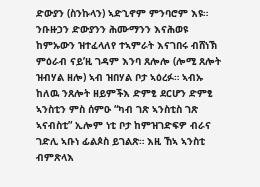ድውያን (ስንኩላን) ኣድኂኖም ምንባሮም እዩ። ንቡዙኃን ድውያንን ሕሙማንን እናሕወዩ ከምኡውን ዝተፈላለየ ተኣምራት እናገበሩ ብሸነኽ ምዕራብ ናይ’ዚ ገዳም እንባ ጸሎሎ (ሎሚ ጸሎት ዝብሃል ዘሎ) ኣብ ዝበሃል ቦታ ኣዕረፉ። ኣብኡ ከለዉ ንጸሎት ዘይምችእ ድምፂ ደርሆን ድምፂ ኣንስቲን ምስ ሰምዑ “ካብ ገጽ ኣንስቲስ ገጽ ኣናብስቲ” ኢሎም ነቲ ቦታ ከምዝገድፍዎ ብራና ገድሊ ኣቡነ ፊልጶስ ይገልጽ። እዚ ኸኣ ኣንስቲ ብምጽላእ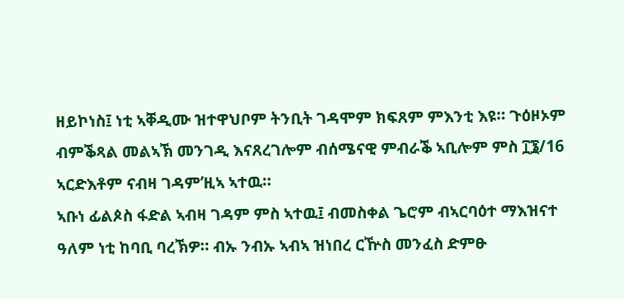ዘይኮነስ፤ ነቲ ኣቐዲሙ ዝተዋህቦም ትንቢት ገዳሞም ክፍጸም ምእንቲ እዩ። ጉዕዞኦም ብምቕጻል መልኣኽ መንገዲ እናጸረገሎም ብሰሜናዊ ምብራቕ ኣቢሎም ምስ ፲፮/16 ኣርድእቶም ናብዛ ገዳም’ዚኣ ኣተዉ።
ኣቡነ ፊልጶስ ፋድል ኣብዛ ገዳም ምስ ኣተዉ፤ ብመስቀል ጌሮም ብኣርባዕተ ማእዝናተ ዓለም ነቲ ከባቢ ባረኽዎ። ብኡ ንብኡ ኣብኣ ዝነበረ ርዅስ መንፈስ ድምፁ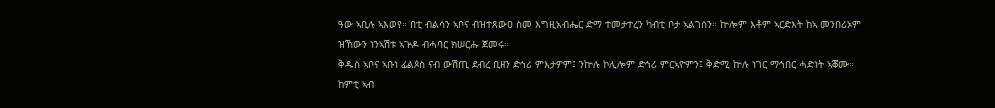ዓው ኣቢሉ ኣእወየ። በቲ ብልሳን ኣቦና ብዝተጸውዐ ስመ እግዚአብሔር ድማ ተመታተረን ካብቲ ቦታ ኣልገሰን። ኵሎም እቶም ኣርድእት ከኣ መንበሪኦም ዝኸውን ነንኣሽቱ ኣጕዶ ብሓባር ክሠርሑ ጀመሩ።
ቅዱስ ኣቦና ኣቡነ ፊልጶስ ናብ ውሽጢ ደብረ ቢዘን ድኅሪ ምእታዎም፤ ንኵሉ ኮሊሎም ድኅሪ ምርኣዮምን፤ ቅድሚ ኵሉ ነገር ማኅበር ሓድነት ኣቖሙ። ከምቲ ኣብ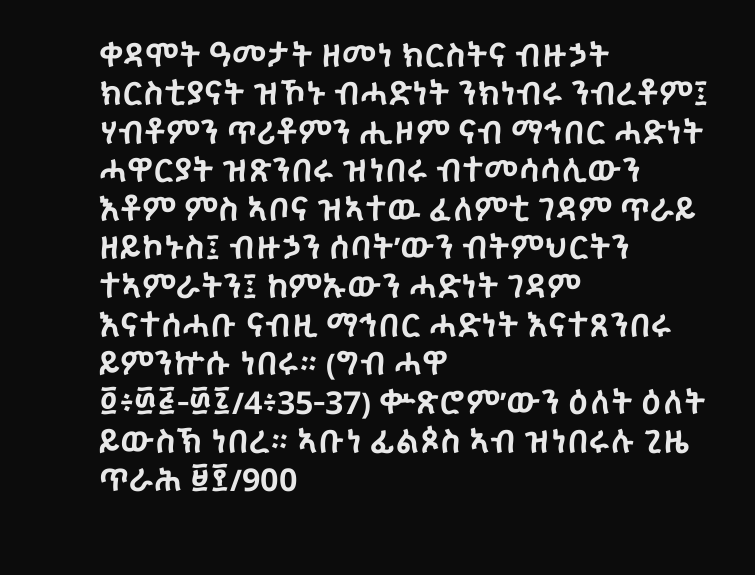ቀዳሞት ዓመታት ዘመነ ክርስትና ብዙኃት ክርስቲያናት ዝኾኑ ብሓድነት ንክነብሩ ንብረቶም፤ ሃብቶምን ጥሪቶምን ሒዞም ናብ ማኅበር ሓድነት ሓዋርያት ዝጽንበሩ ዝነበሩ ብተመሳሳሊውን እቶም ምስ ኣቦና ዝኣተዉ ፈለምቲ ገዳም ጥራይ ዘይኮኑስ፤ ብዙኃን ሰባት’ውን ብትምህርትን ተኣምራትን፤ ከምኡውን ሓድነት ገዳም እናተሰሓቡ ናብዚ ማኅበር ሓድነት እናተጸንበሩ ይምንኵሱ ነበሩ። (ግብ ሓዋ ፬፥፴፭-፴፯/4፥35-37) ቍጽሮም’ውን ዕለት ዕለት ይውስኽ ነበረ። ኣቡነ ፊልጶስ ኣብ ዝነበሩሉ ጊዜ ጥራሕ ፱፻/900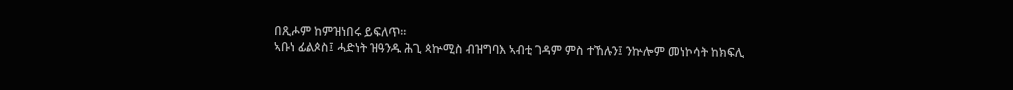በጺሖም ከምዝነበሩ ይፍለጥ።
ኣቡነ ፊልጶስ፤ ሓድነት ዝዓንዱ ሕጊ ጳኵሚስ ብዝግባእ ኣብቲ ገዳም ምስ ተኸሉን፤ ንኵሎም መነኮሳት ከክፍሊ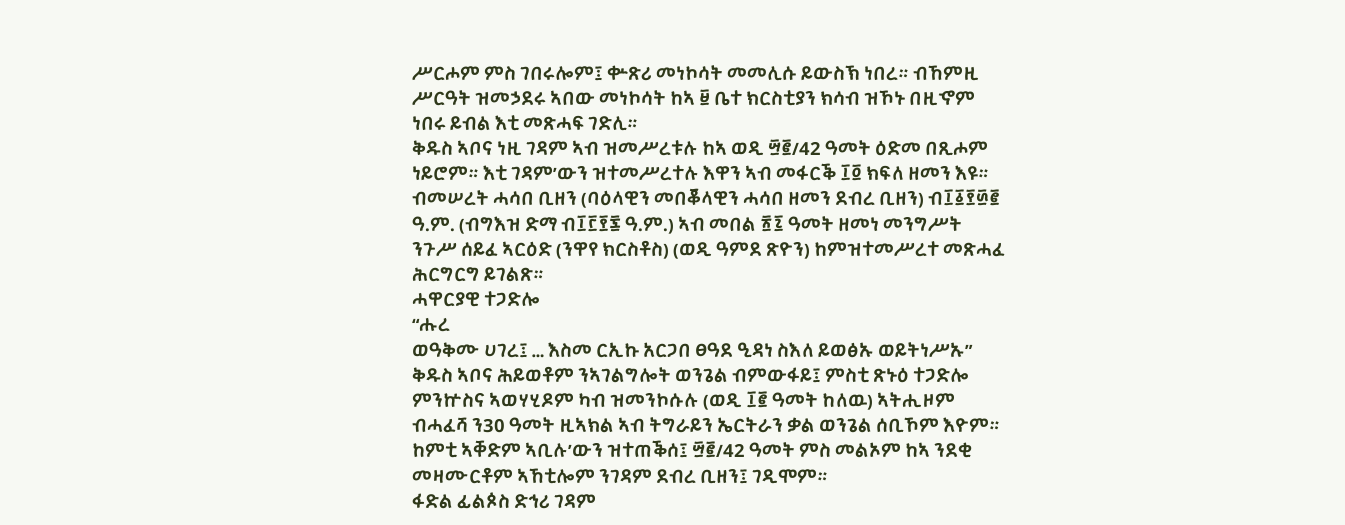ሥርሖም ምስ ገበሩሎም፤ ቍጽሪ መነኮሳት መመሊሱ ይውስኽ ነበረ። ብኸምዚ ሥርዓት ዝመኃደሩ ኣበው መነኮሳት ከኣ ፱ ቤተ ክርስቲያን ክሳብ ዝኾኑ በዚኆም ነበሩ ይብል እቲ መጽሓፍ ገድሊ።
ቅዱስ ኣቦና ነዚ ገዳም ኣብ ዝመሥረቱሉ ከኣ ወዲ ፵፪/42 ዓመት ዕድመ በጺሖም ነይሮም። እቲ ገዳም’ውን ዝተመሥረተሉ እዋን ኣብ መፋርቕ ፲፬ ክፍለ ዘመን እዩ። ብመሠረት ሓሳበ ቢዘን (ባዕላዊን መበቖላዊን ሓሳበ ዘመን ደብረ ቢዘን) ብ፲፩፻፴፪ ዓ.ም. (ብግእዝ ድማ ብ፲፫፻፷ ዓ.ም.) ኣብ መበል ፳፯ ዓመት ዘመነ መንግሥት ንጉሥ ሰይፈ ኣርዕድ (ንዋየ ክርስቶስ) (ወዲ ዓምደ ጽዮን) ከምዝተመሥረተ መጽሓፈ ሕርግርግ ይገልጽ።
ሓዋርያዊ ተጋድሎ
“ሑረ
ወዓቅሙ ሀገረ፤ … እስመ ርኢኩ አርጋበ ፀዓደ ዒዳነ ስእለ ይወፅኡ ወይትነሥኡ”
ቅዱስ ኣቦና ሕይወቶም ንኣገልግሎት ወንጌል ብምውፋይ፤ ምስቲ ጽኑዕ ተጋድሎ ምንኵስና ኣወሃሂዶም ካብ ዝመንኮሱሉ (ወዲ ፲፪ ዓመት ከለዉ) ኣትሒዞም ብሓፈሻ ን30 ዓመት ዚኣክል ኣብ ትግራይን ኤርትራን ቃል ወንጌል ሰቢኾም እዮም። ከምቲ ኣቐድም ኣቢሉ’ውን ዝተጠቕሰ፤ ፵፪/42 ዓመት ምስ መልኦም ከኣ ንደቂ መዛሙርቶም ኣኸቲሎም ንገዳም ደብረ ቢዘን፤ ገዲሞም።
ፋድል ፊልጶስ ድኅሪ ገዳም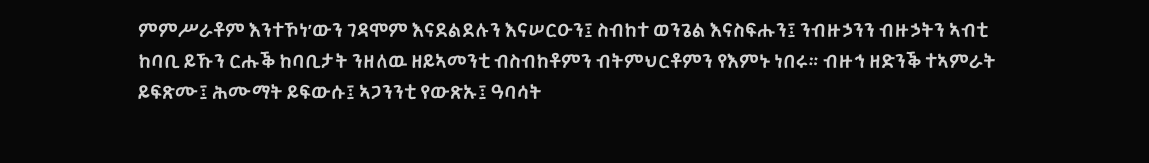ምምሥራቶም እንተኾነ’ውን ገዳሞም እናደልደሉን እናሠርዑን፤ ስብከተ ወንጌል እናስፍሑን፤ ንብዙኃንን ብዙኃትን ኣብቲ ከባቢ ይኹን ርሑቕ ከባቢታት ንዘለዉ ዘይኣመንቲ ብስብከቶምን ብትምህርቶምን የእምኑ ነበሩ። ብዙኅ ዘድንቕ ተኣምራት ይፍጽሙ፤ ሕሙማት ይፍውሱ፤ ኣጋንንቲ የውጽኡ፤ ዓባሳት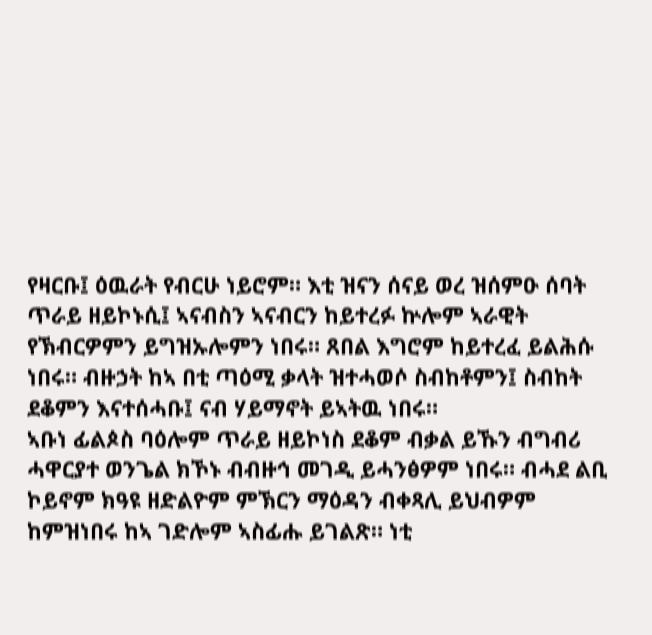የዛርቡ፤ ዕዉራት የብርሁ ነይሮም። እቲ ዝናን ሰናይ ወረ ዝሰምዑ ሰባት ጥራይ ዘይኮኑሲ፤ ኣናብስን ኣናብርን ከይተረፉ ኵሎም ኣራዊት የኽብርዎምን ይግዝኡሎምን ነበሩ። ጸበል እግሮም ከይተረፈ ይልሕሱ ነበሩ። ብዙኃት ከኣ በቲ ጣዕሚ ቃላት ዝተሓወሶ ስብከቶምን፤ ስብከት ደቆምን እናተሰሓቡ፤ ናብ ሃይማኖት ይኣትዉ ነበሩ።
ኣቡነ ፊልጶስ ባዕሎም ጥራይ ዘይኮነስ ደቆም ብቃል ይኹን ብግብሪ ሓዋርያተ ወንጌል ክኾኑ ብብዙኅ መገዲ ይሓንፅዎም ነበሩ። ብሓደ ልቢ ኮይኖም ክዓዩ ዘድልዮም ምኽርን ማዕዳን ብቀጻሊ ይህብዎም ከምዝነበሩ ከኣ ገድሎም ኣስፊሑ ይገልጽ። ነቲ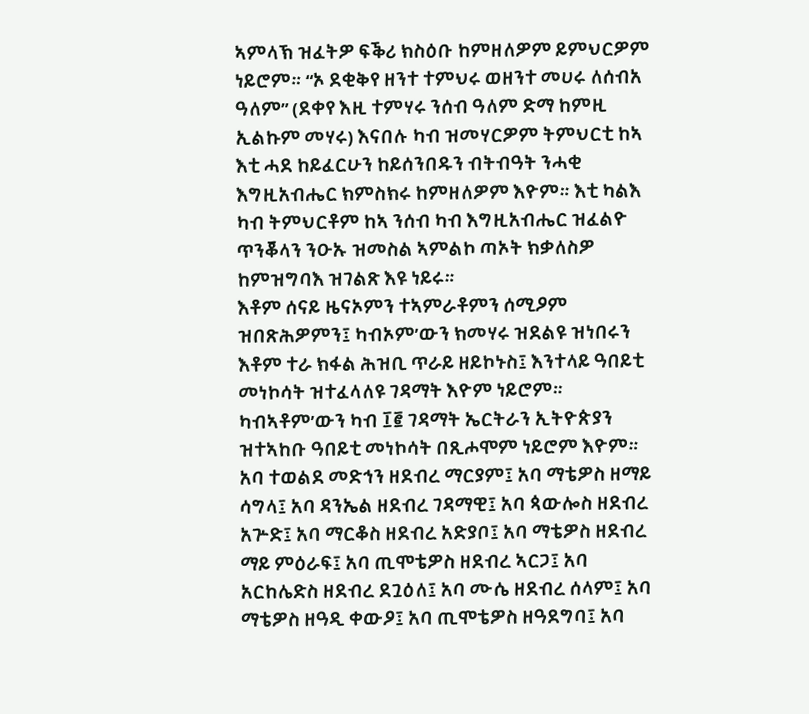ኣምላኽ ዝፈትዎ ፍቕሪ ክስዕቡ ከምዘለዎም ይምህርዎም ነይሮም። “ኦ ደቂቅየ ዘንተ ተምህሩ ወዘንተ መሀሩ ለሰብአ ዓለም” (ደቀየ እዚ ተምሃሩ ንሰብ ዓለም ድማ ከምዚ ኢልኩም መሃሩ) እናበሉ ካብ ዝመሃርዎም ትምህርቲ ከኣ እቲ ሓደ ከይፈርሁን ከይሰንበዱን ብትብዓት ንሓቂ እግዚአብሔር ክምስክሩ ከምዘለዎም እዮም። እቲ ካልእ ካብ ትምህርቶም ከኣ ንሰብ ካብ እግዚአብሔር ዝፈልዮ ጥንቖላን ንዑኡ ዝመስል ኣምልኮ ጣኦት ክቃለስዎ ከምዝግባእ ዝገልጽ እዩ ነይሩ።
እቶም ሰናይ ዜናኦምን ተኣምራቶምን ሰሚዖም ዝበጽሕዎምን፤ ካብኦም’ውን ክመሃሩ ዝደልዩ ዝነበሩን እቶም ተራ ክፋል ሕዝቢ ጥራይ ዘይኮኑስ፤ እንተላይ ዓበይቲ መነኮሳት ዝተፈላለዩ ገዳማት እዮም ነይሮም። ካብኣቶም’ውን ካብ ፲፪ ገዳማት ኤርትራን ኢትዮጵያን ዝተኣከቡ ዓበይቲ መነኮሳት በጺሖሞም ነይሮም እዮም። አባ ተወልደ መድኅን ዘደብረ ማርያም፤ አባ ማቴዎስ ዘማይ ሳግላ፤ አባ ዳንኤል ዘደብረ ገዳማዊ፤ አባ ጳውሎስ ዘደብረ አጕድ፤ አባ ማርቆስ ዘደብረ አድያቦ፤ አባ ማቴዎስ ዘደብረ ማይ ምዕራፍ፤ አባ ጢሞቴዎስ ዘደብረ ኣርጋ፤ አባ አርከሌድስ ዘደብረ ደጓዕለ፤ አባ ሙሴ ዘደብረ ሰላም፤ አባ ማቴዎስ ዘዓዲ ቀውዖ፤ አባ ጢሞቴዎስ ዘዓደግባ፤ አባ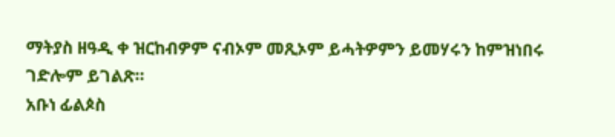ማትያስ ዘዓዲ ቀ ዝርከብዎም ናብኦም መጺኦም ይሓትዎምን ይመሃሩን ከምዝነበሩ ገድሎም ይገልጽ።
አቡነ ፊልጶስ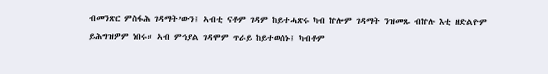ብመንጽር ምስፋሕ ገዳማት’ውን፤ ኣብቲ ናቶም ገዳም ከይተሓጽሩ ካብ ኵሎም ገዳማት ንዝመጹ ብኵሉ እቲ ዘድልዮም ይሕግዝዎም ነበሩ። ኣብ ምኅያል ገዳሞም ጥራይ ከይተወሰኑ፤ ካብቶም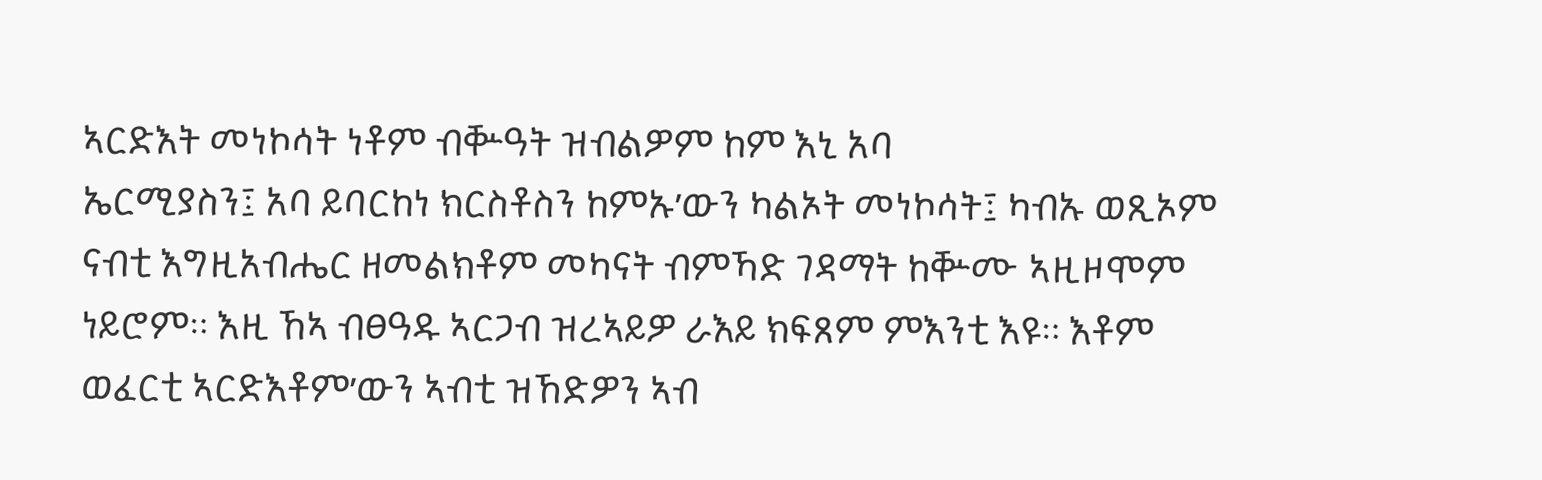ኣርድእት መነኮሳት ነቶም ብቝዓት ዝብልዎም ከም እኒ አባ
ኤርሚያስን፤ አባ ይባርከነ ክርስቶስን ከምኡ’ውን ካልኦት መነኮሳት፤ ካብኡ ወጺኦም ናብቲ እግዚአብሔር ዘመልክቶም መካናት ብምኻድ ገዳማት ከቝሙ ኣዚዞሞም ነይሮም። እዚ ኸኣ ብፀዓዱ ኣርጋብ ዝረኣይዎ ራእይ ክፍጸም ምእንቲ እዩ። እቶም ወፈርቲ ኣርድእቶም’ውን ኣብቲ ዝኸድዎን ኣብ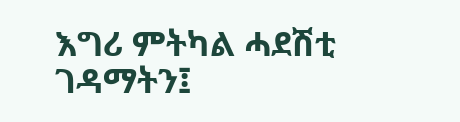እግሪ ምትካል ሓደሽቲ ገዳማትን፤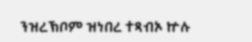ንዝረኽቦም ዝነበረ ተጻብኦ ኵሉ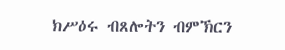ክሥዕሩ ብጸሎትን ብምኽርን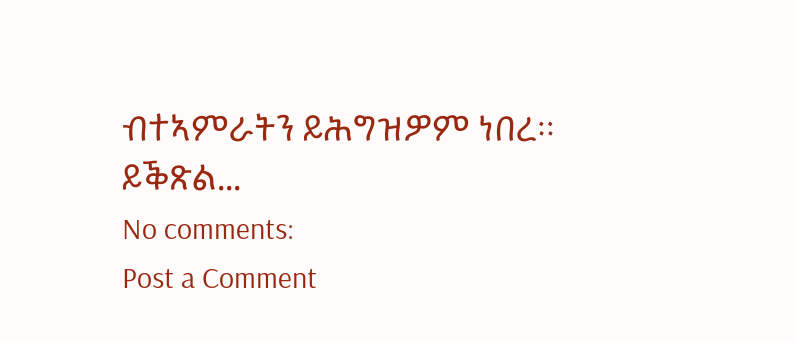ብተኣምራትን ይሕግዝዎም ነበረ።
ይቕጽል...
No comments:
Post a Comment